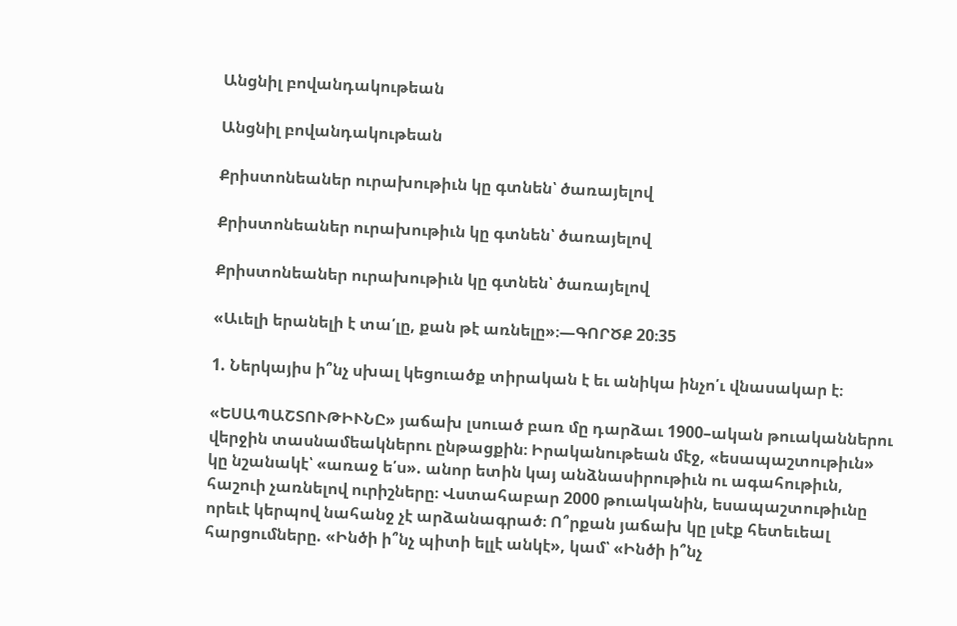Անցնիլ բովանդակութեան

Անցնիլ բովանդակութեան

Քրիստոնեաներ ուրախութիւն կը գտնեն՝ ծառայելով

Քրիստոնեաներ ուրախութիւն կը գտնեն՝ ծառայելով

Քրիստոնեաներ ուրախութիւն կը գտնեն՝ ծառայելով

«Աւելի երանելի է տա՛լը, քան թէ առնելը»։—ԳՈՐԾՔ 20։35

1. Ներկայիս ի՞նչ սխալ կեցուածք տիրական է եւ անիկա ինչո՛ւ վնասակար է։

«ԵՍԱՊԱՇՏՈՒԹԻՒՆԸ» յաճախ լսուած բառ մը դարձաւ 1900–ական թուականներու վերջին տասնամեակներու ընթացքին։ Իրականութեան մէջ, «եսապաշտութիւն» կը նշանակէ՝ «առաջ ե՛ս». անոր ետին կայ անձնասիրութիւն ու ագահութիւն, հաշուի չառնելով ուրիշները։ Վստահաբար 2000 թուականին, եսապաշտութիւնը որեւէ կերպով նահանջ չէ արձանագրած։ Ո՞րքան յաճախ կը լսէք հետեւեալ հարցումները. «Ինծի ի՞նչ պիտի ելլէ անկէ», կամ՝ «Ինծի ի՞նչ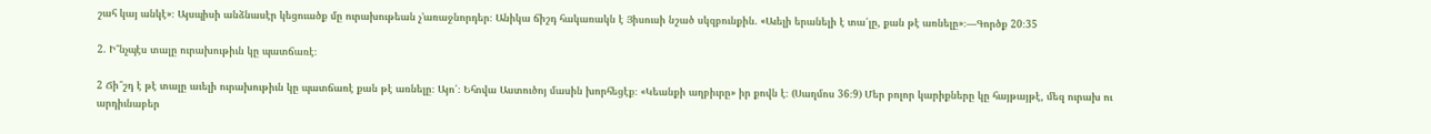շահ կայ անկէ»։ Այսպիսի անձնասէր կեցուածք մը ուրախութեան չ’առաջնորդեր։ Անիկա ճիշդ հակառակն է Յիսուսի նշած սկզբունքին. «Աւելի երանելի է տա՛լը, քան թէ առնելը»։—Գործք 20։35

2. Ի՞նչպէս տալը ուրախութիւն կը պատճառէ։

2 Ճի՞շդ է թէ տալը աւելի ուրախութիւն կը պատճառէ քան թէ առնելը։ Այո՛։ Եհովա Աստուծոյ մասին խորհեցէք։ «Կեանքի աղբիւրը» իր քովն է։ (Սաղմոս 36։9) Մեր բոլոր կարիքները կը հայթայթէ, մեզ ուրախ ու արդիւնաբեր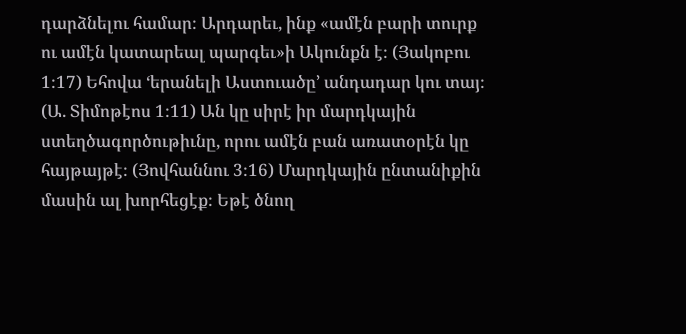դարձնելու համար։ Արդարեւ, ինք «ամէն բարի տուրք ու ամէն կատարեալ պարգեւ»ի Ակունքն է։ (Յակոբու 1։17) Եհովա ‘երանելի Աստուածը’ անդադար կու տայ։ (Ա. Տիմոթէոս 1։11) Ան կը սիրէ իր մարդկային ստեղծագործութիւնը, որու ամէն բան առատօրէն կը հայթայթէ։ (Յովհաննու 3։16) Մարդկային ընտանիքին մասին ալ խորհեցէք։ Եթէ ծնող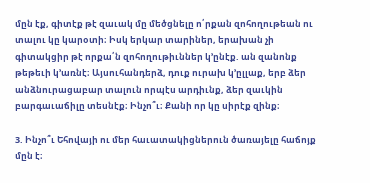մըն էք, գիտէք թէ զաւակ մը մեծցնելը ո՛րքան զոհողութեան ու տալու կը կարօտի։ Իսկ երկար տարիներ, երախան չի գիտակցիր թէ որքա՛ն զոհողութիւններ կ’ընէք. ան զանոնք թեթեւի կ’առնէ։ Այսուհանդերձ, դուք ուրախ կ’ըլլաք, երբ ձեր անձնուրացաբար տալուն որպէս արդիւնք, ձեր զաւկին բարգաւաճիլը տեսնէք։ Ինչո՞ւ։ Քանի որ կը սիրէք զինք։

3. Ինչո՞ւ Եհովայի ու մեր հաւատակիցներուն ծառայելը հաճոյք մըն է։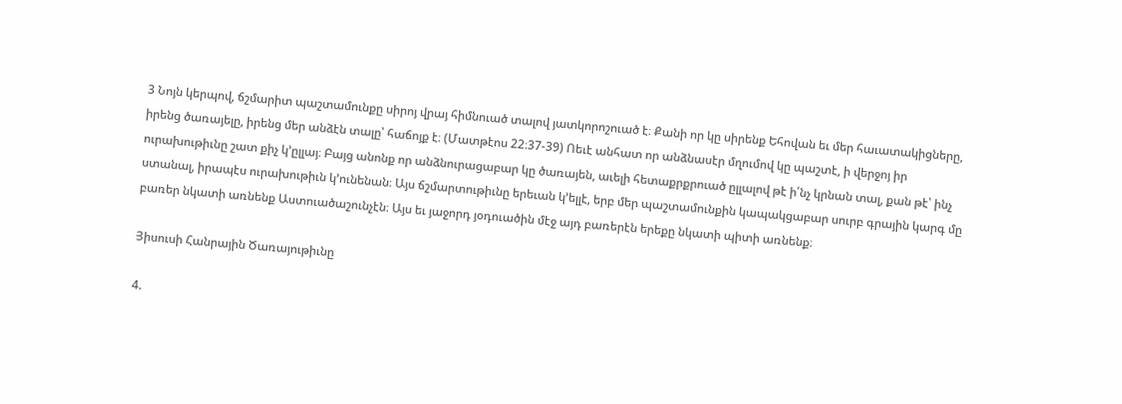3 Նոյն կերպով, ճշմարիտ պաշտամունքը սիրոյ վրայ հիմնուած տալով յատկորոշուած է։ Քանի որ կը սիրենք Եհովան եւ մեր հաւատակիցները, իրենց ծառայելը, իրենց մեր անձէն տալը՝ հաճոյք է։ (Մատթէոս 22։37-39) Ոեւէ անհատ որ անձնասէր մղումով կը պաշտէ, ի վերջոյ իր ուրախութիւնը շատ քիչ կ’ըլլայ։ Բայց անոնք որ անձնուրացաբար կը ծառայեն, աւելի հետաքրքրուած ըլլալով թէ ի՛նչ կրնան տալ, քան թէ՝ ինչ ստանալ, իրապէս ուրախութիւն կ’ունենան։ Այս ճշմարտութիւնը երեւան կ’ելլէ, երբ մեր պաշտամունքին կապակցաբար սուրբ գրային կարգ մը բառեր նկատի առնենք Աստուածաշունչէն։ Այս եւ յաջորդ յօդուածին մէջ այդ բառերէն երեքը նկատի պիտի առնենք։

Յիսուսի Հանրային Ծառայութիւնը

4.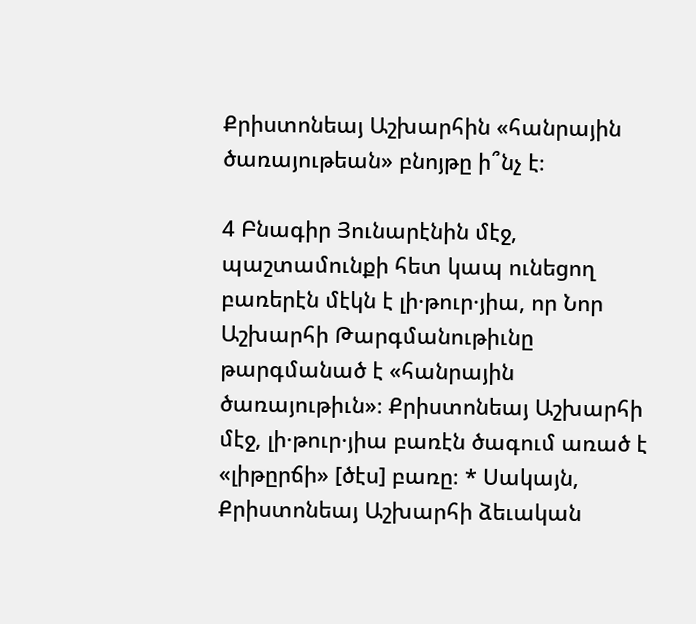Քրիստոնեայ Աշխարհին «հանրային ծառայութեան» բնոյթը ի՞նչ է։

4 Բնագիր Յունարէնին մէջ, պաշտամունքի հետ կապ ունեցող բառերէն մէկն է լի·թուր·յիա, որ Նոր Աշխարհի Թարգմանութիւնը թարգմանած է «հանրային ծառայութիւն»։ Քրիստոնեայ Աշխարհի մէջ, լի·թուր·յիա բառէն ծագում առած է «լիթըրճի» [ծէս] բառը։ * Սակայն, Քրիստոնեայ Աշխարհի ձեւական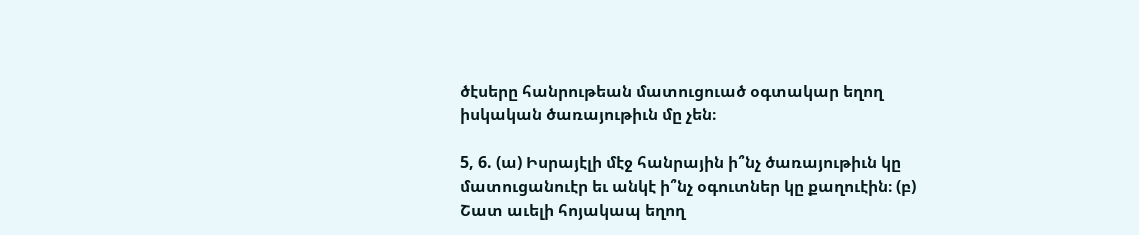ծէսերը հանրութեան մատուցուած օգտակար եղող իսկական ծառայութիւն մը չեն։

5, 6. (ա) Իսրայէլի մէջ հանրային ի՞նչ ծառայութիւն կը մատուցանուէր եւ անկէ ի՞նչ օգուտներ կը քաղուէին։ (բ) Շատ աւելի հոյակապ եղող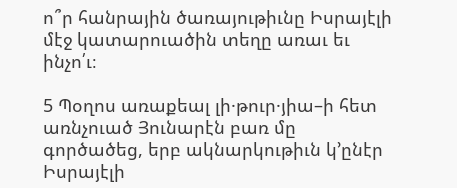ո՞ր հանրային ծառայութիւնը Իսրայէլի մէջ կատարուածին տեղը առաւ եւ ինչո՛ւ։

5 Պօղոս առաքեալ լի·թուր·յիա–ի հետ առնչուած Յունարէն բառ մը գործածեց, երբ ակնարկութիւն կ’ընէր Իսրայէլի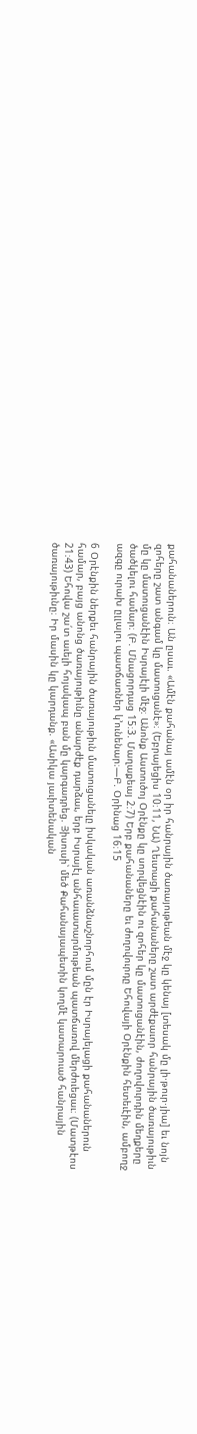քահանաներուն։ Ան ըսաւ. «Ամէն քահանայ ամէն օր իր հանրային ծառայութեան մէջ կը կենայ [տեսակ մը լի·թուր·յիա] եւ նոյն զոհերը շատ անգամ կը մատուցանէ»։ (Եբրայեցիս 10։11, ՆԱ) Ղեւտացի քահանաները շատ արժէքաւոր հանրային ծառայութիւն մը կը մատուցանէին Իսրայէլի մէջ։ Անոնք Աստուծոյ Օրէնքը կը սորվեցնէին ու զոհեր կը մատուցանէին, ժողովուրդին մեղքերը ծածկելու համար։ (Բ. Մնացորդաց 15։3. Մաղաքեայ 2։7) Երբ քահանաները եւ ժողովուրդը Եհովայի Օրէնքին հետեւէին, ամբողջ ազգը ուրախ ըլլալու պատճառներ կ’ունենար։—Բ. Օրինաց 16։15

6 Օրէնքին ներքեւ հանրային ծառայութիւն մատուցանելը իսկական առանձնաշնորհում մըն էր Իսրայելացի քահանաներուն համար, բայց անոնց ծառայութիւնը անարժէք դարձաւ, երբ Իսրայէլ անհաւատարմութեան պատճառով մերժուեցաւ։ (Մատթէոս 21։43) Եհովա շա՛տ աւելի հոյակապ բան մը կարգադրեց. Յիսուսի՝ մեծ Քահանայապետին կողմէ կատարուած հանրային ծառայութիւնը։ Իր մասին կը կարդանք. «Ասիկա յաւիտենական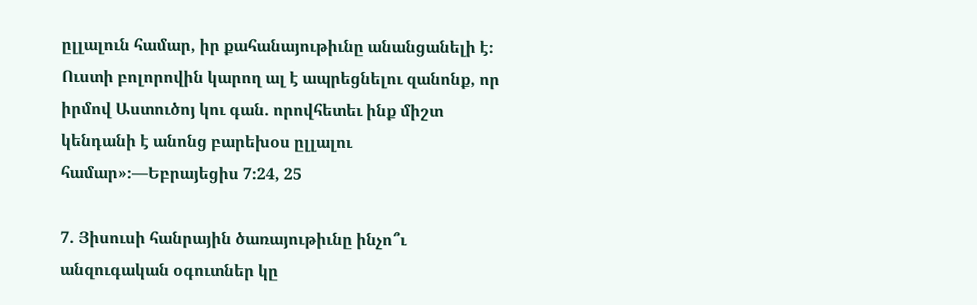ըլլալուն համար, իր քահանայութիւնը անանցանելի է։ Ուստի բոլորովին կարող ալ է ապրեցնելու զանոնք, որ իրմով Աստուծոյ կու գան. որովհետեւ ինք միշտ կենդանի է անոնց բարեխօս ըլլալու համար»։—Եբրայեցիս 7։24, 25

7. Յիսուսի հանրային ծառայութիւնը ինչո՞ւ անզուգական օգուտներ կը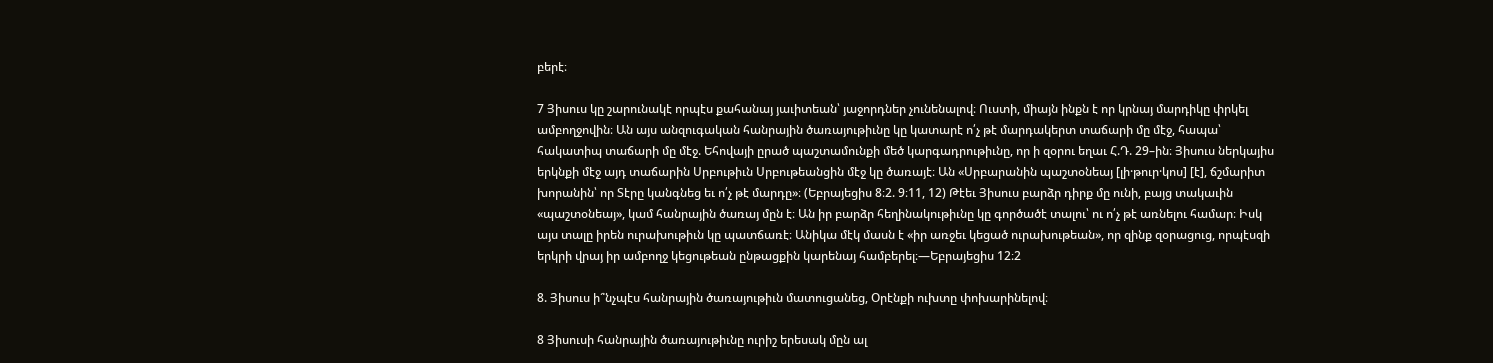բերէ։

7 Յիսուս կը շարունակէ որպէս քահանայ յաւիտեան՝ յաջորդներ չունենալով։ Ուստի, միայն ինքն է որ կրնայ մարդիկը փրկել ամբողջովին։ Ան այս անզուգական հանրային ծառայութիւնը կը կատարէ ո՛չ թէ մարդակերտ տաճարի մը մէջ, հապա՝ հակատիպ տաճարի մը մէջ. Եհովայի ըրած պաշտամունքի մեծ կարգադրութիւնը, որ ի զօրու եղաւ Հ.Դ. 29–ին։ Յիսուս ներկայիս երկնքի մէջ այդ տաճարին Սրբութիւն Սրբութեանցին մէջ կը ծառայէ։ Ան «Սրբարանին պաշտօնեայ [լի·թուր·կոս] [է], ճշմարիտ խորանին՝ որ Տէրը կանգնեց եւ ո՛չ թէ մարդը»։ (Եբրայեցիս 8։2. 9։11, 12) Թէեւ Յիսուս բարձր դիրք մը ունի, բայց տակաւին «պաշտօնեայ», կամ հանրային ծառայ մըն է։ Ան իր բարձր հեղինակութիւնը կը գործածէ տալու՝ ու ո՛չ թէ առնելու համար։ Իսկ այս տալը իրեն ուրախութիւն կը պատճառէ։ Անիկա մէկ մասն է «իր առջեւ կեցած ուրախութեան», որ զինք զօրացուց, որպէսզի երկրի վրայ իր ամբողջ կեցութեան ընթացքին կարենայ համբերել։—Եբրայեցիս 12։2

8. Յիսուս ի՞նչպէս հանրային ծառայութիւն մատուցանեց, Օրէնքի ուխտը փոխարինելով։

8 Յիսուսի հանրային ծառայութիւնը ուրիշ երեսակ մըն ալ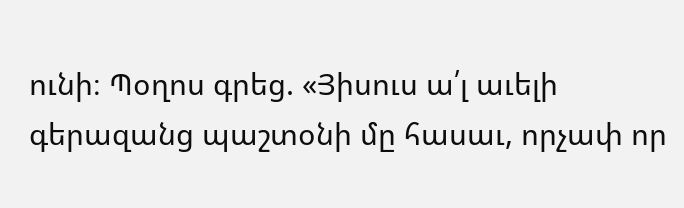ունի։ Պօղոս գրեց. «Յիսուս ա՛լ աւելի գերազանց պաշտօնի մը հասաւ, որչափ որ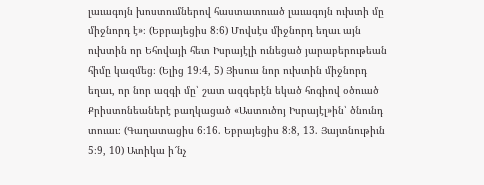լաւագոյն խոստումներով հաստատուած լաւագոյն ուխտի մը միջնորդ է»։ (Եբրայեցիս 8։6) Մովսէս միջնորդ եղաւ այն ուխտին որ Եհովայի հետ Իսրայէլի ունեցած յարաբերութեան հիմը կազմեց։ (Ելից 19։4, 5) Յիսուս նոր ուխտին միջնորդ եղաւ, որ նոր ազգի մը՝ շատ ազգերէն եկած հոգիով օծուած Քրիստոնեաներէ բաղկացած «Աստուծոյ Իսրայէլ»ին՝ ծնունդ տուաւ։ (Գաղատացիս 6։16. Եբրայեցիս 8։8, 13. Յայտնութիւն 5։9, 10) Ատիկա ի՜նչ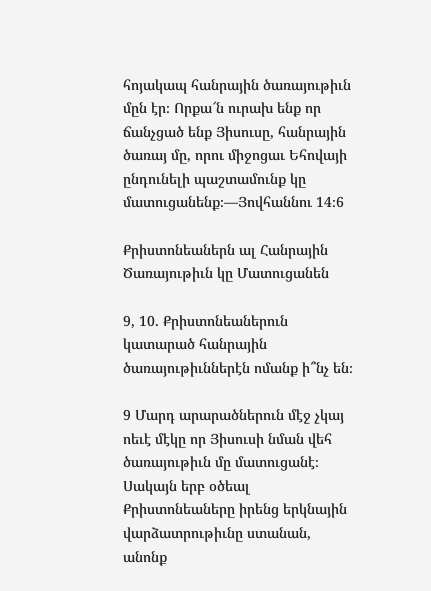հոյակապ հանրային ծառայութիւն մըն էր։ Որքա՜ն ուրախ ենք որ ճանչցած ենք Յիսուսը, հանրային ծառայ մը, որու միջոցաւ Եհովայի ընդունելի պաշտամունք կը մատուցանենք։—Յովհաննու 14։6

Քրիստոնեաներն ալ Հանրային Ծառայութիւն կը Մատուցանեն

9, 10. Քրիստոնեաներուն կատարած հանրային ծառայութիւններէն ոմանք ի՞նչ են։

9 Մարդ արարածներուն մէջ չկայ ոեւէ մէկը որ Յիսուսի նման վեհ ծառայութիւն մը մատուցանէ։ Սակայն երբ օծեալ Քրիստոնեաները իրենց երկնային վարձատրութիւնը ստանան, անոնք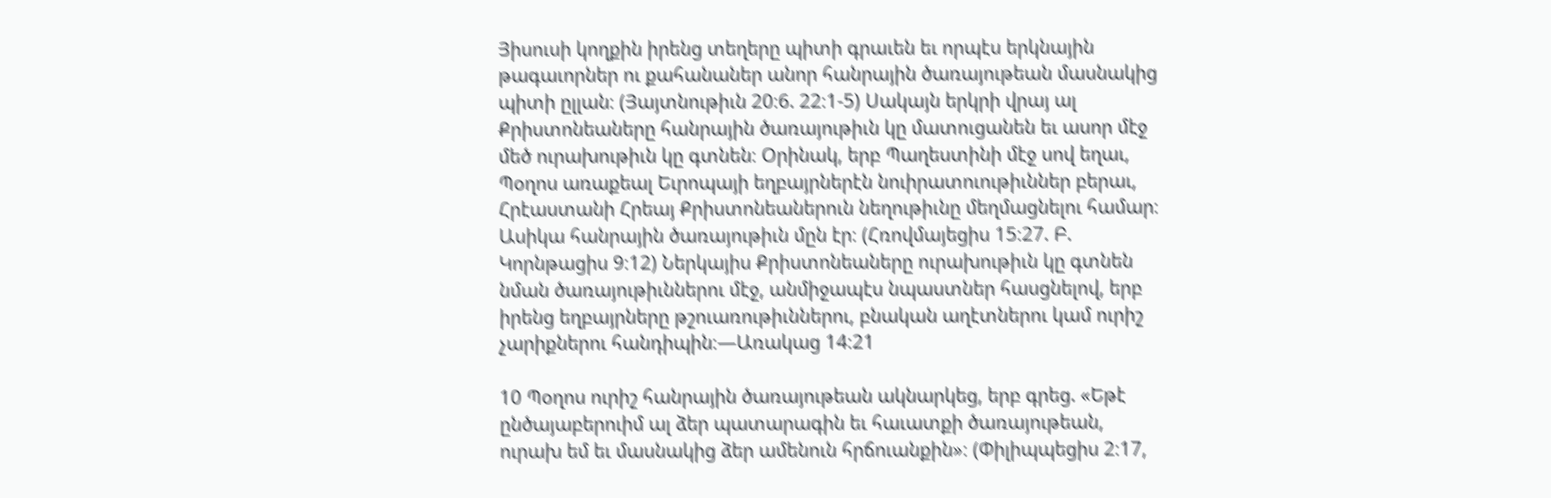Յիսուսի կողքին իրենց տեղերը պիտի գրաւեն եւ որպէս երկնային թագաւորներ ու քահանաներ անոր հանրային ծառայութեան մասնակից պիտի ըլլան։ (Յայտնութիւն 20։6. 22։1-5) Սակայն երկրի վրայ ալ Քրիստոնեաները հանրային ծառայութիւն կը մատուցանեն եւ ասոր մէջ մեծ ուրախութիւն կը գտնեն։ Օրինակ, երբ Պաղեստինի մէջ սով եղաւ, Պօղոս առաքեալ Եւրոպայի եղբայրներէն նուիրատուութիւններ բերաւ, Հրէաստանի Հրեայ Քրիստոնեաներուն նեղութիւնը մեղմացնելու համար։ Ասիկա հանրային ծառայութիւն մըն էր։ (Հռովմայեցիս 15։27. Բ. Կորնթացիս 9։12) Ներկայիս Քրիստոնեաները ուրախութիւն կը գտնեն նման ծառայութիւններու մէջ, անմիջապէս նպաստներ հասցնելով, երբ իրենց եղբայրները թշուառութիւններու, բնական աղէտներու կամ ուրիշ չարիքներու հանդիպին։—Առակաց 14։21

10 Պօղոս ուրիշ հանրային ծառայութեան ակնարկեց, երբ գրեց. «Եթէ ընծայաբերուիմ ալ ձեր պատարագին եւ հաւատքի ծառայութեան, ուրախ եմ եւ մասնակից ձեր ամենուն հրճուանքին»։ (Փիլիպպեցիս 2։17,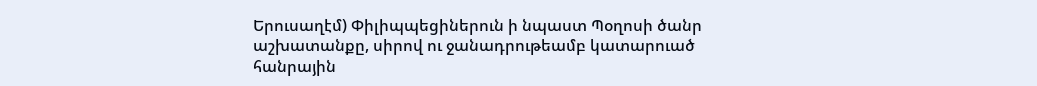Երուսաղէմ) Փիլիպպեցիներուն ի նպաստ Պօղոսի ծանր աշխատանքը, սիրով ու ջանադրութեամբ կատարուած հանրային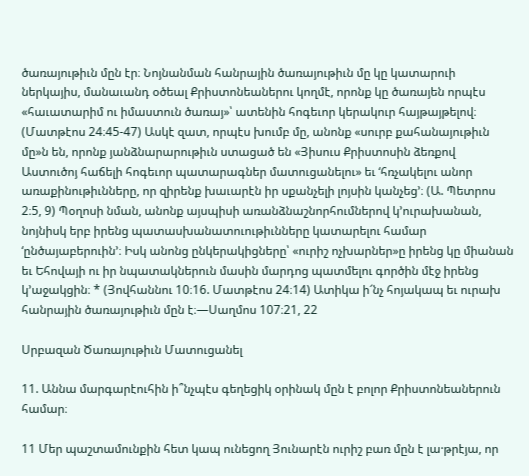ծառայութիւն մըն էր։ Նոյնանման հանրային ծառայութիւն մը կը կատարուի ներկայիս, մանաւանդ օծեալ Քրիստոնեաներու կողմէ, որոնք կը ծառայեն որպէս «հաւատարիմ ու իմաստուն ծառայ»՝ ատենին հոգեւոր կերակուր հայթայթելով։ (Մատթէոս 24։45-47) Ասկէ զատ, որպէս խումբ մը, անոնք «սուրբ քահանայութիւն մը»ն են, որոնք յանձնարարութիւն ստացած են «Յիսուս Քրիստոսին ձեռքով Աստուծոյ հաճելի հոգեւոր պատարագներ մատուցանելու» եւ ‘հռչակելու անոր առաքինութիւնները, որ զիրենք խաւարէն իր սքանչելի լոյսին կանչեց’։ (Ա. Պետրոս 2։5, 9) Պօղոսի նման, անոնք այսպիսի առանձնաշնորհումներով կ’ուրախանան, նոյնիսկ երբ իրենց պատասխանատուութիւնները կատարելու համար ‘ընծայաբերուին’։ Իսկ անոնց ընկերակիցները՝ «ուրիշ ոչխարներ»ը իրենց կը միանան եւ Եհովայի ու իր նպատակներուն մասին մարդոց պատմելու գործին մէջ իրենց կ’աջակցին։ * (Յովհաննու 10։16. Մատթէոս 24։14) Ատիկա ի՜նչ հոյակապ եւ ուրախ հանրային ծառայութիւն մըն է։—Սաղմոս 107։21, 22

Սրբազան Ծառայութիւն Մատուցանել

11. Աննա մարգարէուհին ի՞նչպէս գեղեցիկ օրինակ մըն է բոլոր Քրիստոնեաներուն համար։

11 Մեր պաշտամունքին հետ կապ ունեցող Յունարէն ուրիշ բառ մըն է լա·թրէյա, որ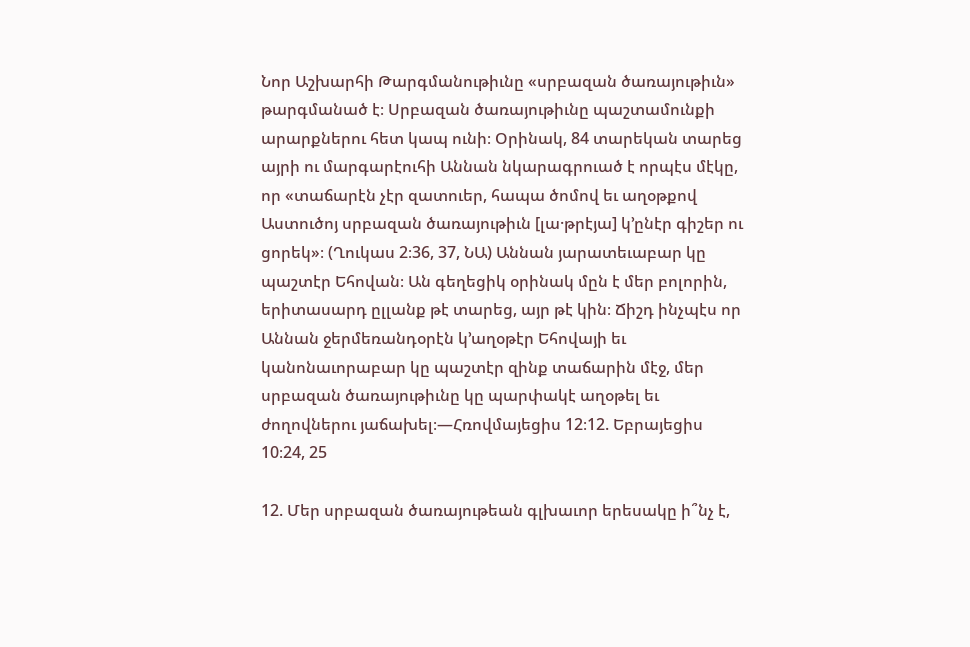Նոր Աշխարհի Թարգմանութիւնը «սրբազան ծառայութիւն» թարգմանած է։ Սրբազան ծառայութիւնը պաշտամունքի արարքներու հետ կապ ունի։ Օրինակ, 84 տարեկան տարեց այրի ու մարգարէուհի Աննան նկարագրուած է որպէս մէկը, որ «տաճարէն չէր զատուեր, հապա ծոմով եւ աղօթքով Աստուծոյ սրբազան ծառայութիւն [լա·թրէյա] կ’ընէր գիշեր ու ցորեկ»։ (Ղուկաս 2։36, 37, ՆԱ) Աննան յարատեւաբար կը պաշտէր Եհովան։ Ան գեղեցիկ օրինակ մըն է մեր բոլորին, երիտասարդ ըլլանք թէ տարեց, այր թէ կին։ Ճիշդ ինչպէս որ Աննան ջերմեռանդօրէն կ’աղօթէր Եհովայի եւ կանոնաւորաբար կը պաշտէր զինք տաճարին մէջ, մեր սրբազան ծառայութիւնը կը պարփակէ աղօթել եւ ժողովներու յաճախել։—Հռովմայեցիս 12։12. Եբրայեցիս 10։24, 25

12. Մեր սրբազան ծառայութեան գլխաւոր երեսակը ի՞նչ է,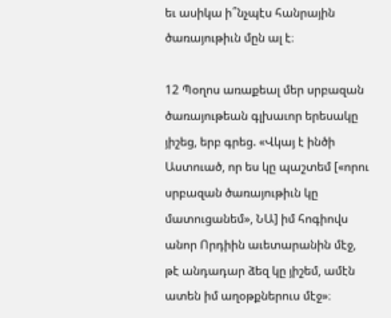եւ ասիկա ի՞նչպէս հանրային ծառայութիւն մըն ալ է։

12 Պօղոս առաքեալ մեր սրբազան ծառայութեան գլխաւոր երեսակը յիշեց, երբ գրեց. «Վկայ է ինծի Աստուած, որ ես կը պաշտեմ [«որու սրբազան ծառայութիւն կը մատուցանեմ», ՆԱ] իմ հոգիովս անոր Որդիին աւետարանին մէջ, թէ անդադար ձեզ կը յիշեմ, ամէն ատեն իմ աղօթքներուս մէջ»։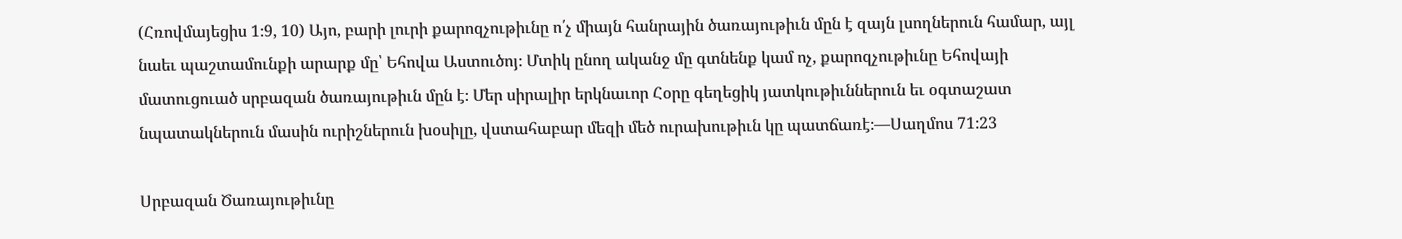(Հռովմայեցիս 1։9, 10) Այո, բարի լուրի քարոզչութիւնը ո՛չ միայն հանրային ծառայութիւն մըն է զայն լսողներուն համար, այլ նաեւ պաշտամունքի արարք մը՝ Եհովա Աստուծոյ։ Մտիկ ընող ականջ մը գտնենք կամ ոչ, քարոզչութիւնը Եհովայի մատուցուած սրբազան ծառայութիւն մըն է։ Մեր սիրալիր երկնաւոր Հօրը գեղեցիկ յատկութիւններուն եւ օգտաշատ նպատակներուն մասին ուրիշներուն խօսիլը, վստահաբար մեզի մեծ ուրախութիւն կը պատճառէ։—Սաղմոս 71։23

Սրբազան Ծառայութիւնը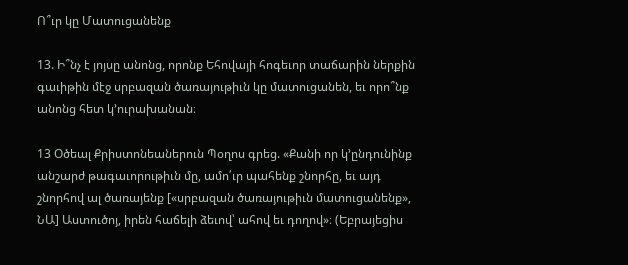Ո՞ւր կը Մատուցանենք

13. Ի՞նչ է յոյսը անոնց, որոնք Եհովայի հոգեւոր տաճարին ներքին գաւիթին մէջ սրբազան ծառայութիւն կը մատուցանեն, եւ որո՞նք անոնց հետ կ’ուրախանան։

13 Օծեալ Քրիստոնեաներուն Պօղոս գրեց. «Քանի որ կ’ընդունինք անշարժ թագաւորութիւն մը, ամո՛ւր պահենք շնորհը, եւ այդ շնորհով ալ ծառայենք [«սրբազան ծառայութիւն մատուցանենք», ՆԱ] Աստուծոյ, իրեն հաճելի ձեւով՝ ահով եւ դողով»։ (Եբրայեցիս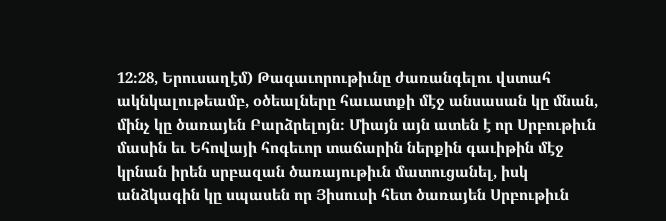12։28, Երուսաղէմ) Թագաւորութիւնը ժառանգելու վստահ ակնկալութեամբ, օծեալները հաւատքի մէջ անսասան կը մնան, մինչ կը ծառայեն Բարձրելոյն։ Միայն այն ատեն է որ Սրբութիւն մասին եւ Եհովայի հոգեւոր տաճարին ներքին գաւիթին մէջ կրնան իրեն սրբազան ծառայութիւն մատուցանել, իսկ անձկագին կը սպասեն որ Յիսուսի հետ ծառայեն Սրբութիւն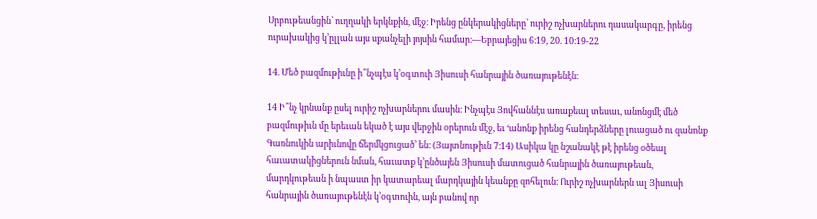Սրբութեանցին՝ ուղղակի երկնքին, մէջ։ Իրենց ընկերակիցները՝ ուրիշ ոչխարներու դասակարգը, իրենց ուրախակից կ’ըլլան այս սքանչելի յոյսին համար։—Եբրայեցիս 6։19, 20. 10։19-22

14. Մեծ բազմութիւնը ի՞նչպէս կ’օգտուի Յիսուսի հանրային ծառայութենէն։

14 Ի՞նչ կրնանք ըսել ուրիշ ոչխարներու մասին։ Ինչպէս Յովհաննէս առաքեալ տեսաւ, անոնցմէ մեծ բազմութիւն մը երեւան եկած է այս վերջին օրերուն մէջ, եւ ‘անոնք իրենց հանդերձները լուացած ու զանոնք Գառնուկին արիւնովը ճերմկցուցած’ են։ (Յայտնութիւն 7։14) Ասիկա կը նշանակէ թէ իրենց օծեալ հաւատակիցներուն նման, հաւատք կ’ընծայեն Յիսուսի մատուցած հանրային ծառայութեան, մարդկութեան ի նպաստ իր կատարեալ մարդկային կեանքը զոհելուն։ Ուրիշ ոչխարներն ալ Յիսուսի հանրային ծառայութենէն կ’օգտուին, այն բանով որ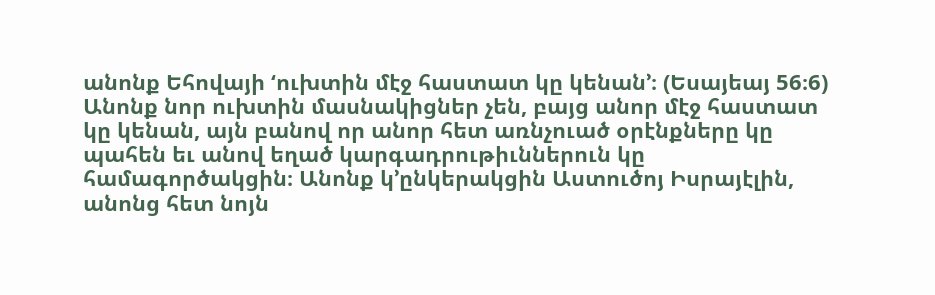անոնք Եհովայի ‘ուխտին մէջ հաստատ կը կենան’։ (Եսայեայ 56։6) Անոնք նոր ուխտին մասնակիցներ չեն, բայց անոր մէջ հաստատ կը կենան, այն բանով որ անոր հետ առնչուած օրէնքները կը պահեն եւ անով եղած կարգադրութիւններուն կը համագործակցին։ Անոնք կ’ընկերակցին Աստուծոյ Իսրայէլին, անոնց հետ նոյն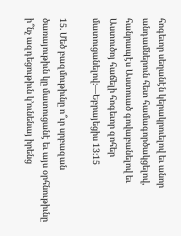հոգեւոր սեղանէն կերակրուելով եւ անոր անդամներուն հետ համագործակցելով, հանրապէս Աստուած գովաբանելով եւ Աստուծոյ հաճելի հոգեւոր զոհեր մատուցանելով։—Եբրայեցիս 13։15

15. Մեծ բազմութիւնը ո՞ւր սրբազան ծառայութիւն կը մատուցանէ եւ այս օրհնութիւնը ի՞նչ ազդեցութիւն կ’ունենայ իրենց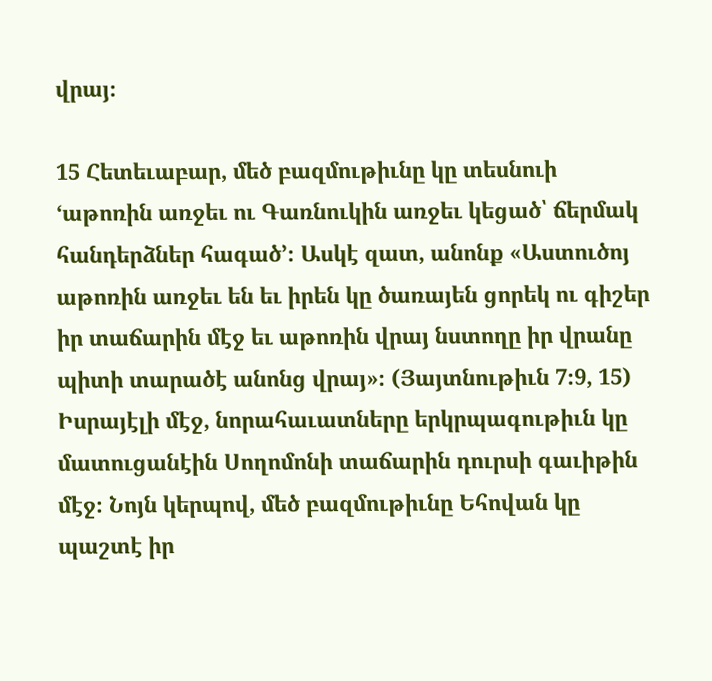վրայ։

15 Հետեւաբար, մեծ բազմութիւնը կը տեսնուի ‘աթոռին առջեւ ու Գառնուկին առջեւ կեցած՝ ճերմակ հանդերձներ հագած’։ Ասկէ զատ, անոնք «Աստուծոյ աթոռին առջեւ են եւ իրեն կը ծառայեն ցորեկ ու գիշեր իր տաճարին մէջ եւ աթոռին վրայ նստողը իր վրանը պիտի տարածէ անոնց վրայ»։ (Յայտնութիւն 7։9, 15) Իսրայէլի մէջ, նորահաւատները երկրպագութիւն կը մատուցանէին Սողոմոնի տաճարին դուրսի գաւիթին մէջ։ Նոյն կերպով, մեծ բազմութիւնը Եհովան կը պաշտէ իր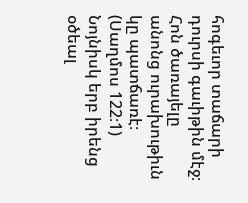հոգեւոր տաճարի դուրսի գաւիթին մէջ։ Հոն ծառայելը անոնց ուրախութիւն կը պատճառէ։ (Սաղմոս 122։1) Նոյնիսկ երբ իրենց օծեալ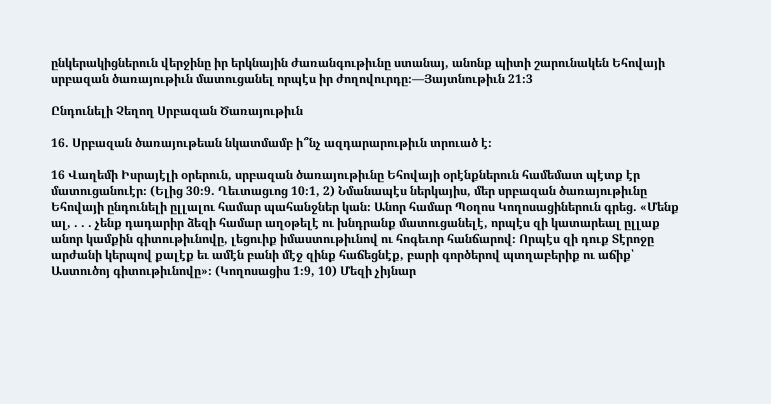ընկերակիցներուն վերջինը իր երկնային ժառանգութիւնը ստանայ, անոնք պիտի շարունակեն Եհովայի սրբազան ծառայութիւն մատուցանել որպէս իր ժողովուրդը։—Յայտնութիւն 21։3

Ընդունելի Չեղող Սրբազան Ծառայութիւն

16. Սրբազան ծառայութեան նկատմամբ ի՞նչ ազդարարութիւն տրուած է։

16 Վաղեմի Իսրայէլի օրերուն, սրբազան ծառայութիւնը Եհովայի օրէնքներուն համեմատ պէտք էր մատուցանուէր։ (Ելից 30։9. Ղեւտացւոց 10։1, 2) Նմանապէս ներկայիս, մեր սրբազան ծառայութիւնը Եհովայի ընդունելի ըլլալու համար պահանջներ կան։ Անոր համար Պօղոս Կողոսացիներուն գրեց. «Մենք ալ, . . . չենք դադարիր ձեզի համար աղօթելէ ու խնդրանք մատուցանելէ, որպէս զի կատարեալ ըլլաք անոր կամքին գիտութիւնովը, լեցուիք իմաստութիւնով ու հոգեւոր հանճարով։ Որպէս զի դուք Տէրոջը արժանի կերպով քալէք եւ ամէն բանի մէջ զինք հաճեցնէք, բարի գործերով պտղաբերիք ու աճիք՝ Աստուծոյ գիտութիւնովը»։ (Կողոսացիս 1։9, 10) Մեզի չիյնար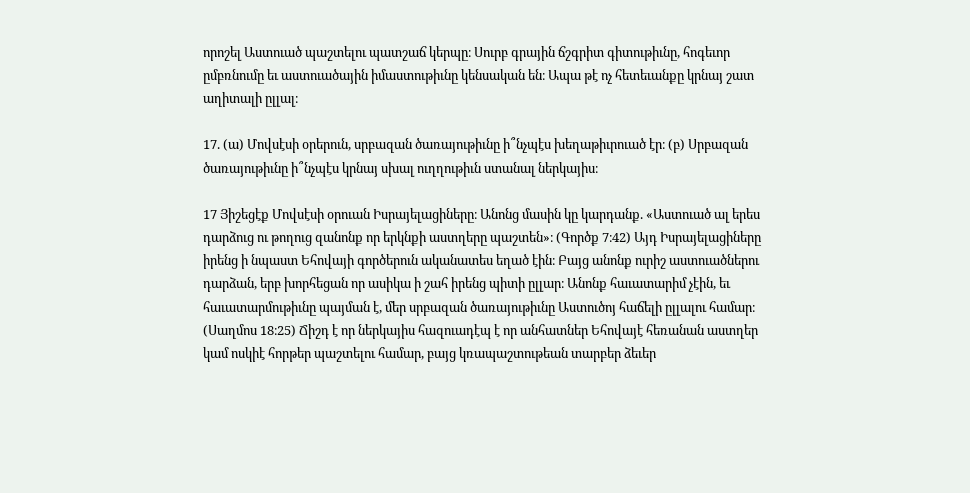որոշել Աստուած պաշտելու պատշաճ կերպը։ Սուրբ գրային ճշգրիտ գիտութիւնը, հոգեւոր ըմբռնումը եւ աստուածային իմաստութիւնը կենսական են։ Ապա թէ ոչ հետեւանքը կրնայ շատ աղիտալի ըլլալ։

17. (ա) Մովսէսի օրերուն, սրբազան ծառայութիւնը ի՞նչպէս խեղաթիւրուած էր։ (բ) Սրբազան ծառայութիւնը ի՞նչպէս կրնայ սխալ ուղղութիւն ստանալ ներկայիս։

17 Յիշեցէք Մովսէսի օրուան Իսրայելացիները։ Անոնց մասին կը կարդանք. «Աստուած ալ երես դարձուց ու թողուց զանոնք որ երկնքի աստղերը պաշտեն»։ (Գործք 7։42) Այդ Իսրայելացիները իրենց ի նպաստ Եհովայի գործերուն ականատես եղած էին։ Բայց անոնք ուրիշ աստուածներու դարձան, երբ խորհեցան որ ասիկա ի շահ իրենց պիտի ըլլար։ Անոնք հաւատարիմ չէին, եւ հաւատարմութիւնը պայման է, մեր սրբազան ծառայութիւնը Աստուծոյ հաճելի ըլլալու համար։ (Սաղմոս 18։25) Ճիշդ է որ ներկայիս հազուադէպ է որ անհատներ Եհովայէ հեռանան աստղեր կամ ոսկիէ հորթեր պաշտելու համար, բայց կռապաշտութեան տարբեր ձեւեր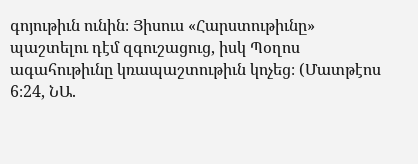գոյութիւն ունին։ Յիսուս «Հարստութիւնը» պաշտելու դէմ զգուշացուց, իսկ Պօղոս ագահութիւնը կռապաշտութիւն կոչեց։ (Մատթէոս 6։24, ՆԱ.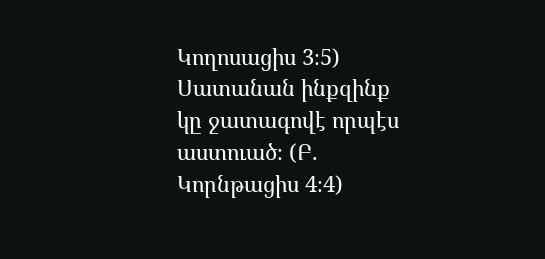Կողոսացիս 3։5) Սատանան ինքզինք կը ջատագովէ որպէս աստուած։ (Բ. Կորնթացիս 4։4)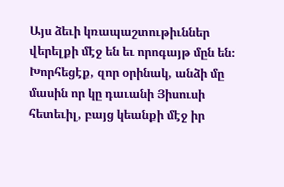Այս ձեւի կռապաշտութիւններ վերելքի մէջ են եւ որոգայթ մըն են։ Խորհեցէք, զոր օրինակ, անձի մը մասին որ կը դաւանի Յիսուսի հետեւիլ, բայց կեանքի մէջ իր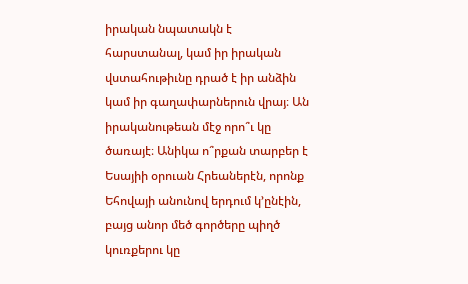իրական նպատակն է հարստանալ, կամ իր իրական վստահութիւնը դրած է իր անձին կամ իր գաղափարներուն վրայ։ Ան իրականութեան մէջ որո՞ւ կը ծառայէ։ Անիկա ո՞րքան տարբեր է Եսայիի օրուան Հրեաներէն, որոնք Եհովայի անունով երդում կ’ընէին, բայց անոր մեծ գործերը պիղծ կուռքերու կը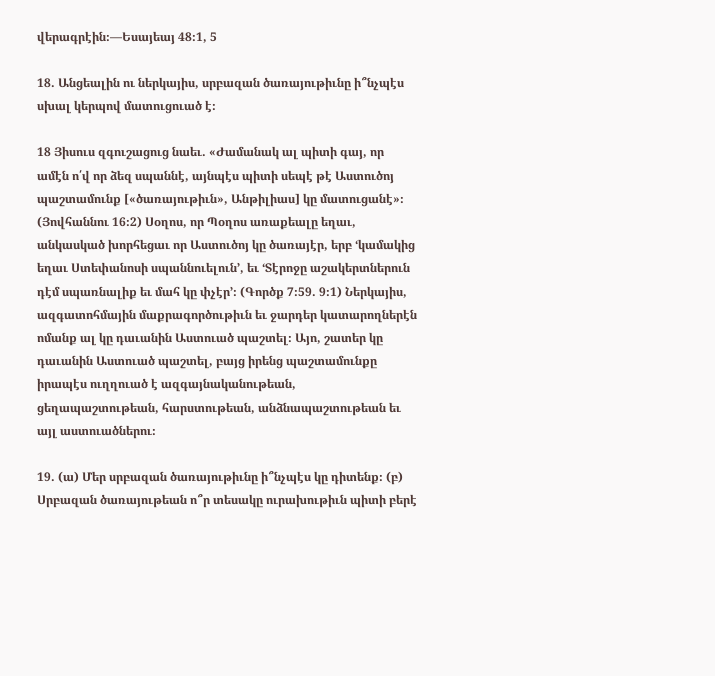վերագրէին։—Եսայեայ 48։1, 5

18. Անցեալին ու ներկայիս, սրբազան ծառայութիւնը ի՞նչպէս սխալ կերպով մատուցուած է։

18 Յիսուս զգուշացուց նաեւ. «Ժամանակ ալ պիտի գայ, որ ամէն ո՛վ որ ձեզ սպաննէ, այնպէս պիտի սեպէ թէ Աստուծոյ պաշտամունք [«ծառայութիւն», Անթիլիաս] կը մատուցանէ»։ (Յովհաննու 16։2) Սօղոս, որ Պօղոս առաքեալը եղաւ, անկասկած խորհեցաւ որ Աստուծոյ կը ծառայէր, երբ ‘կամակից եղաւ Ստեփանոսի սպաննուելուն’, եւ ‘Տէրոջը աշակերտներուն դէմ սպառնալիք եւ մահ կը փչէր’։ (Գործք 7։59. 9։1) Ներկայիս, ազգատոհմային մաքրագործութիւն եւ ջարդեր կատարողներէն ոմանք ալ կը դաւանին Աստուած պաշտել։ Այո, շատեր կը դաւանին Աստուած պաշտել, բայց իրենց պաշտամունքը իրապէս ուղղուած է ազգայնականութեան, ցեղապաշտութեան, հարստութեան, անձնապաշտութեան եւ այլ աստուածներու։

19. (ա) Մեր սրբազան ծառայութիւնը ի՞նչպէս կը դիտենք։ (բ) Սրբազան ծառայութեան ո՞ր տեսակը ուրախութիւն պիտի բերէ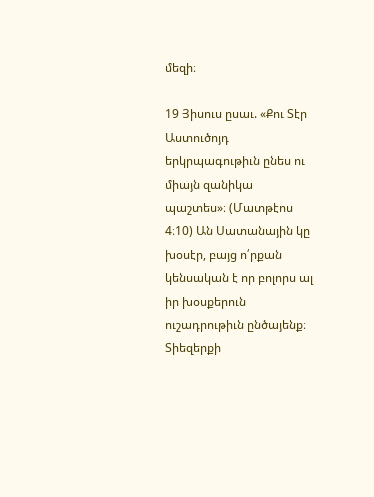մեզի։

19 Յիսուս ըսաւ. «Քու Տէր Աստուծոյդ երկրպագութիւն ընես ու միայն զանիկա պաշտես»։ (Մատթէոս 4։10) Ան Սատանային կը խօսէր, բայց ո՛րքան կենսական է որ բոլորս ալ իր խօսքերուն ուշադրութիւն ընծայենք։ Տիեզերքի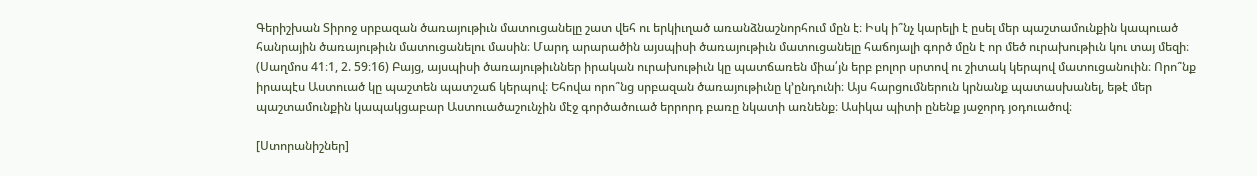Գերիշխան Տիրոջ սրբազան ծառայութիւն մատուցանելը շատ վեհ ու երկիւղած առանձնաշնորհում մըն է։ Իսկ ի՞նչ կարելի է ըսել մեր պաշտամունքին կապուած հանրային ծառայութիւն մատուցանելու մասին։ Մարդ արարածին այսպիսի ծառայութիւն մատուցանելը հաճոյալի գործ մըն է որ մեծ ուրախութիւն կու տայ մեզի։ (Սաղմոս 41։1, 2. 59։16) Բայց, այսպիսի ծառայութիւններ իրական ուրախութիւն կը պատճառեն միա՛յն երբ բոլոր սրտով ու շիտակ կերպով մատուցանուին։ Որո՞նք իրապէս Աստուած կը պաշտեն պատշաճ կերպով։ Եհովա որո՞նց սրբազան ծառայութիւնը կ’ընդունի։ Այս հարցումներուն կրնանք պատասխանել, եթէ մեր պաշտամունքին կապակցաբար Աստուածաշունչին մէջ գործածուած երրորդ բառը նկատի առնենք։ Ասիկա պիտի ընենք յաջորդ յօդուածով։

[Ստորանիշներ]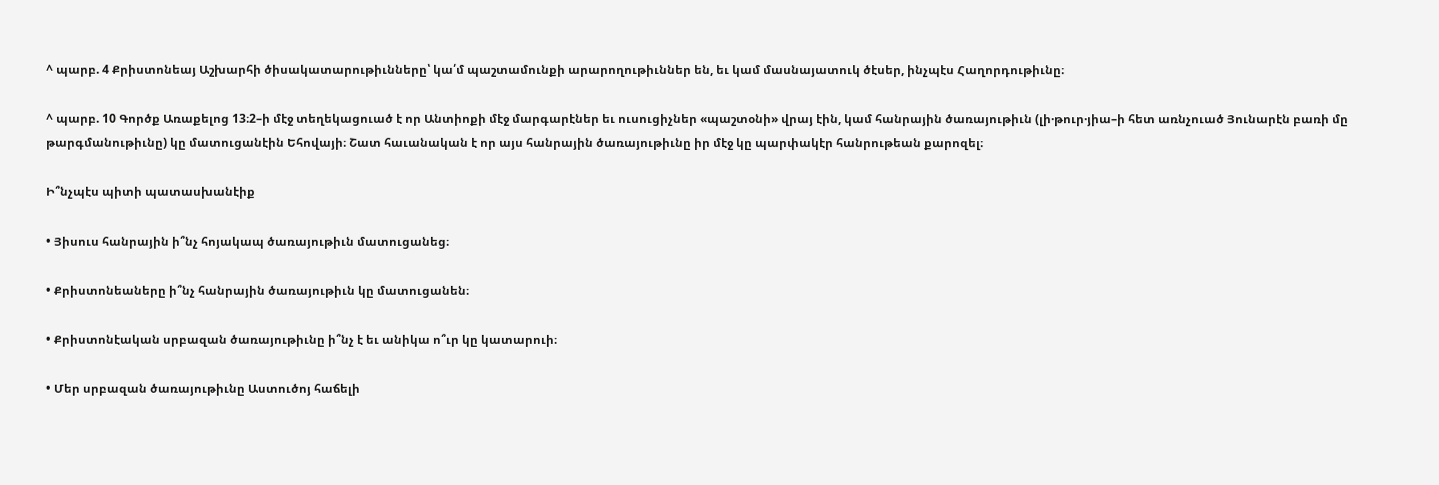^ պարբ. 4 Քրիստոնեայ Աշխարհի ծիսակատարութիւնները՝ կա՛մ պաշտամունքի արարողութիւններ են, եւ կամ մասնայատուկ ծէսեր, ինչպէս Հաղորդութիւնը։

^ պարբ. 10 Գործք Առաքելոց 13։2–ի մէջ տեղեկացուած է որ Անտիոքի մէջ մարգարէներ եւ ուսուցիչներ «պաշտօնի» վրայ էին, կամ հանրային ծառայութիւն (լի·թուր·յիա–ի հետ առնչուած Յունարէն բառի մը թարգմանութիւնը) կը մատուցանէին Եհովայի։ Շատ հաւանական է որ այս հանրային ծառայութիւնը իր մէջ կը պարփակէր հանրութեան քարոզել։

Ի՞նչպէս պիտի պատասխանէիք

• Յիսուս հանրային ի՞նչ հոյակապ ծառայութիւն մատուցանեց։

• Քրիստոնեաները ի՞նչ հանրային ծառայութիւն կը մատուցանեն։

• Քրիստոնէական սրբազան ծառայութիւնը ի՞նչ է եւ անիկա ո՞ւր կը կատարուի։

• Մեր սրբազան ծառայութիւնը Աստուծոյ հաճելի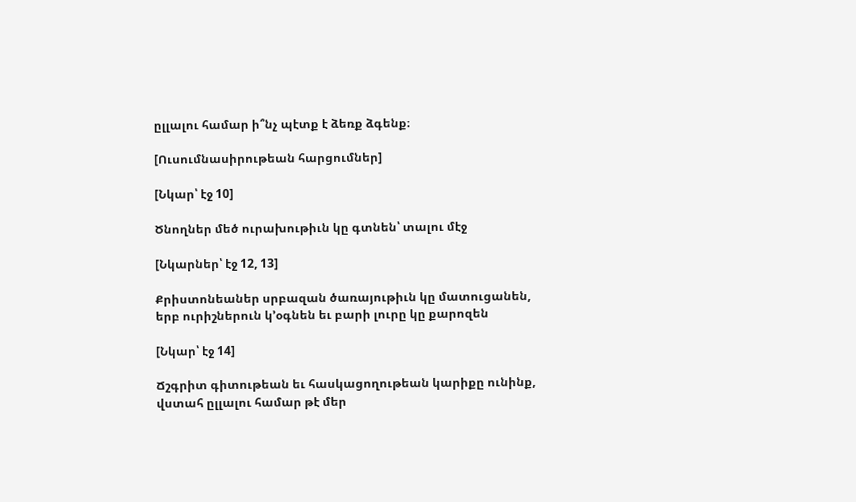ըլլալու համար ի՞նչ պէտք է ձեռք ձգենք։

[Ուսումնասիրութեան հարցումներ]

[Նկար՝ էջ 10]

Ծնողներ մեծ ուրախութիւն կը գտնեն՝ տալու մէջ

[Նկարներ՝ էջ 12, 13]

Քրիստոնեաներ սրբազան ծառայութիւն կը մատուցանեն, երբ ուրիշներուն կ’օգնեն եւ բարի լուրը կը քարոզեն

[Նկար՝ էջ 14]

Ճշգրիտ գիտութեան եւ հասկացողութեան կարիքը ունինք, վստահ ըլլալու համար թէ մեր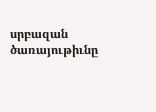սրբազան ծառայութիւնը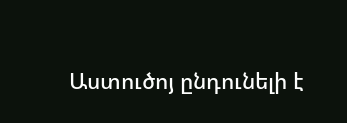Աստուծոյ ընդունելի է